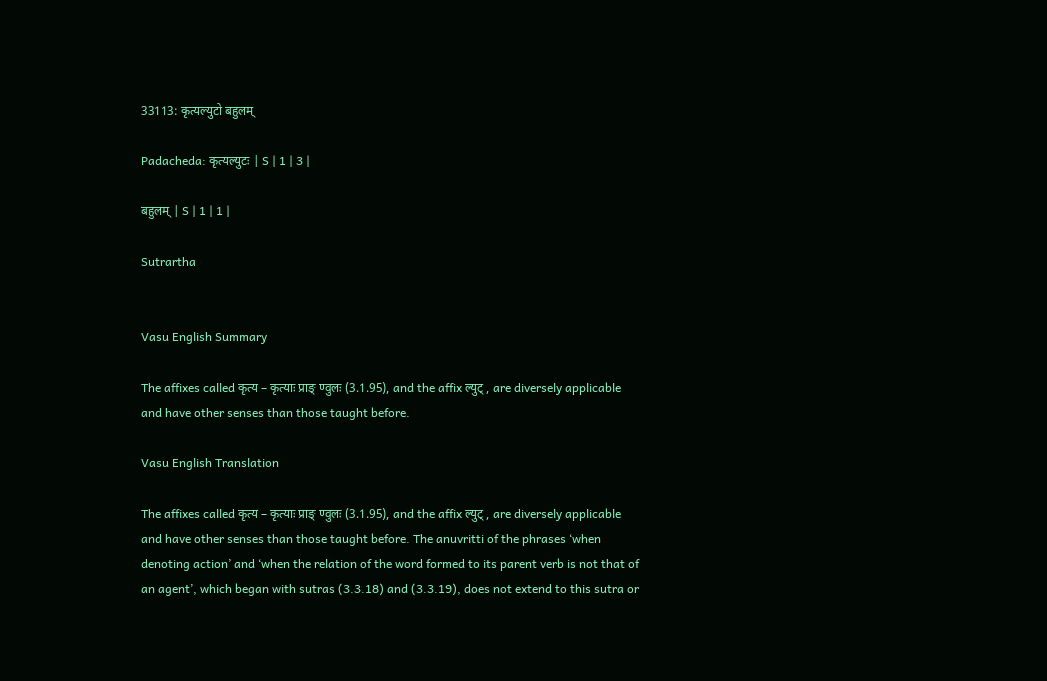33113: कृत्यल्युटो बहुलम्

Padacheda: कृत्यल्युटः | S | 1 | 3 |

बहुलम् | S | 1 | 1 |

Sutrartha


Vasu English Summary

The affixes called कृत्य – कृत्याः प्राङ् ण्वुलः (3.1.95), and the affix ल्युट् , are diversely applicable and have other senses than those taught before.

Vasu English Translation

The affixes called कृत्य – कृत्याः प्राङ् ण्वुलः (3.1.95), and the affix ल्युट् , are diversely applicable and have other senses than those taught before. The anuvritti of the phrases ‘when denoting action’ and ‘when the relation of the word formed to its parent verb is not that of an agent’, which began with sutras (3.3.18) and (3.3.19), does not extend to this sutra or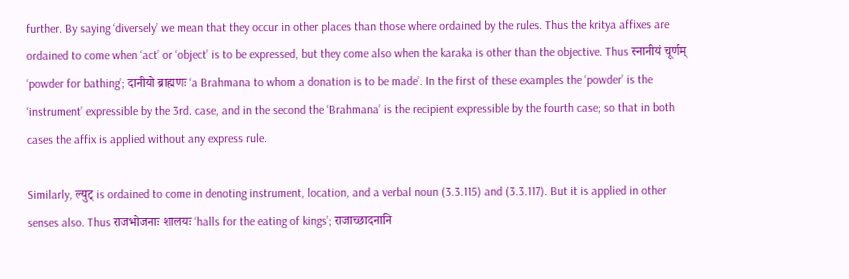further. By saying ‘diversely’ we mean that they occur in other places than those where ordained by the rules. Thus the kritya affixes are ordained to come when ‘act’ or ‘object’ is to be expressed, but they come also when the karaka is other than the objective. Thus स्नानीयं चूर्णम् ‘powder for bathing’; दानीयो ब्राह्मणः ‘a Brahmana to whom a donation is to be made’. In the first of these examples the ‘powder’ is the ‘instrument’ expressible by the 3rd. case, and in the second the ‘Brahmana’ is the recipient expressible by the fourth case; so that in both cases the affix is applied without any express rule.

Similarly, ल्युट् is ordained to come in denoting instrument, location, and a verbal noun (3.3.115) and (3.3.117). But it is applied in other senses also. Thus राजभोजनाः शालयः ‘halls for the eating of kings’; राजाच्छादनानि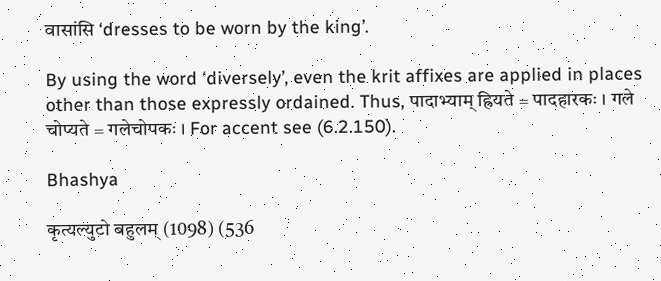वासांसि ‘dresses to be worn by the king’.

By using the word ‘diversely’, even the krit affixes are applied in places other than those expressly ordained. Thus, पादाभ्याम् ह्रियते = पादहारकः । गले चोप्यते = गलेचोपकः । For accent see (6.2.150).

Bhashya

कृत्यल्युटो बहुलम् (1098) (536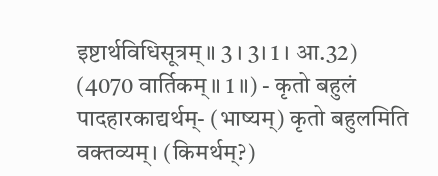इष्टार्थविधिसूत्रम्॥ 3 । 3। 1 । आ.32) (4070 वार्तिकम्॥ 1 ॥) - कृतो बहुलं पादहारकाद्यर्थम्- (भाष्यम्) कृतो बहुलमिति वक्तव्यम्। (किमर्थम्?)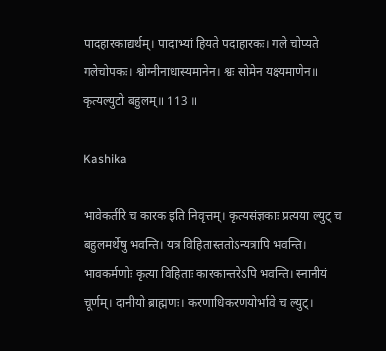पादहारकाद्यर्थम्। पादाभ्यां हियते पदाहारकः। गले चोप्यते गलेचोपकः। श्वोग्नीनाधास्यमानेन। श्वः सोमेन यक्ष्यमाणेन॥ कृत्यल्युटो बहुलम्॥ 113 ॥

Kashika

भावेकर्तरि च कारक इति निवृत्तम्। कृत्यसंज्ञकाः प्रत्यया ल्युट् च बहुलमर्थेषु भवन्ति। यत्र विहितास्ततोऽन्यत्रापि भवन्ति। भावकर्मणोः कृत्या विहिताः कारकान्तरेऽपि भवन्ति। स्नानीयं चूर्णम्। दानीयो ब्राह्मणः। करणाधिकरणयोर्भावे च ल्युट्।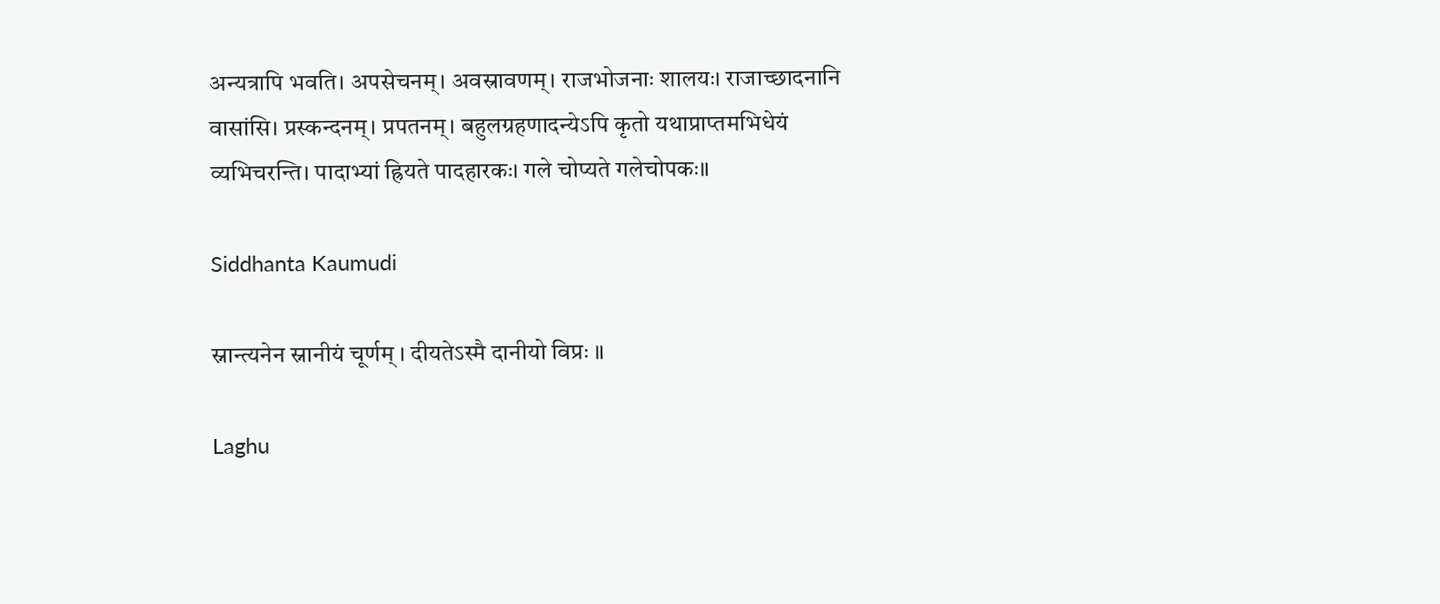अन्यत्रापि भवति। अपसेचनम्। अवस्रावणम्। राजभोजनाः शालयः। राजाच्छादनानि वासांसि। प्रस्कन्दनम्। प्रपतनम्। बहुलग्रहणादन्येऽपि कृतो यथाप्राप्तमभिधेयं व्यभिचरन्ति। पादाभ्यां ह्रियते पादहारकः। गले चोप्यते गलेचोपकः॥

Siddhanta Kaumudi

स्नान्त्यनेन स्नानीयं चूर्णम् । दीयतेऽस्मै दानीयो विप्रः ॥

Laghu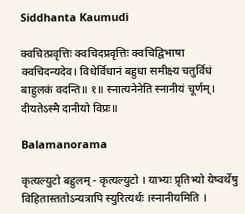Siddhanta Kaumudi

क्वचित्प्रवृत्तिः क्वचिदप्रवृत्तिः क्वचिद्विभाषा क्वचिदन्यदेव। विधेर्विधानं बहुधा समीक्ष्य चतुर्विधं बाहुलकं वदन्ति॥ १॥ स्नात्यनेनेति स्नानीयं चूर्णम्। दीयतेऽस्मै दानीयो विप्रः॥

Balamanorama

कृत्यल्युटो बहुलम् - कृत्यल्युटो । याभ्यः प्रृतिभ्यो येष्वर्थेषु विहितास्ततोऽन्यत्रापि स्युरित्यर्थः ।स्नानीयमिति ।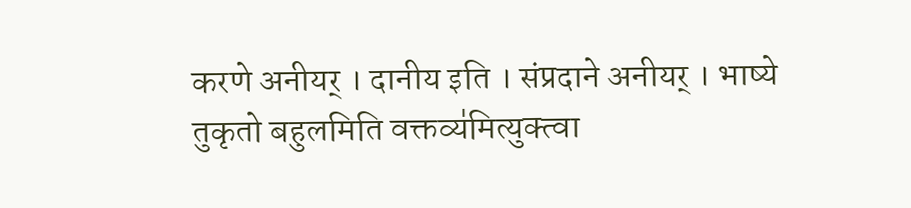करणे अनीयर् । दानीय इति । संप्रदाने अनीयर् । भाष्ये तुकृतो बहुलमिति वक्तव्य॑मित्युक्त्वा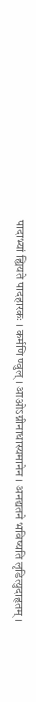पादाभ्यां ह्यियते पादहारकः । कर्मणि ण्वुल् । आओऽग्नीनाधास्यमानेन । अनद्यतने भविष्यति लृडित्युदाहृतम् ।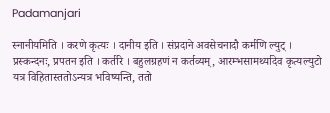Padamanjari

स्नानीयमिति । करणे कृत्यः । दानीय इति । संप्रदाने अवसेचनादौ कर्मणि ल्युट् । प्रस्कन्दनः, प्रपतन इति । कर्तरि । बहुलग्रहणं न कर्तव्यम्, आरम्भसामर्थ्यादेव कृत्यल्युटो यत्र विहितास्ततोऽन्यत्र भविष्यन्ति, ततो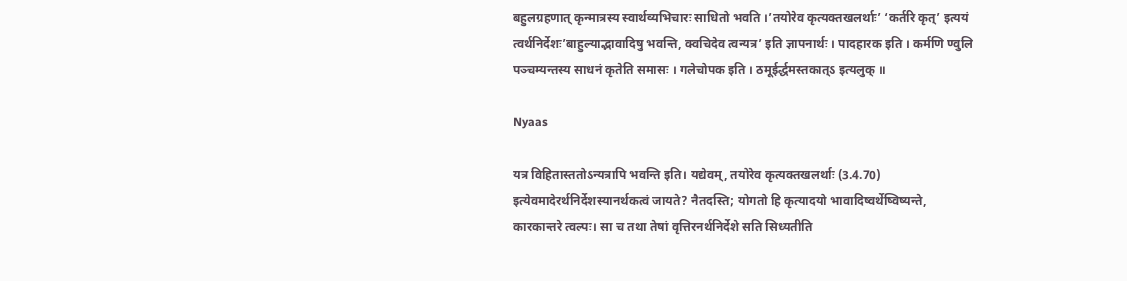बहुलग्रहणात् कृन्मात्रस्य स्वार्थव्यभिचारः साधितो भवति ।’तयोरेव कृत्यक्तखलर्थाः’ ‘कर्तरि कृत्’ इत्ययं त्वर्थनिर्देशः’बाहुल्याद्भावादिषु भवन्ति, क्वचिदेव त्वन्यत्र’ इति ज्ञापनार्थः । पादहारक इति । कर्मणि ण्वुलि पञ्चम्यन्तस्य साधनं कृतेति समासः । गलेचोपक इति । ठमूईर्द्धमस्तकात्ऽ इत्यलुक् ॥

Nyaas

यत्र विहितास्ततोऽन्यत्रापि भवन्ति इति। यद्येवम्, तयोरेव कृत्यक्तखलर्थाः (3.4.70) इत्येवमादेरर्थनिर्देशस्यानर्थकत्वं जायते? नैतदस्ति; योगतो हि कृत्यादयो भावादिष्वर्थेष्विष्यन्ते, कारकान्तरे त्वल्पः। सा च तथा तेषां वृत्तिरनर्थनिर्देशे सति सिध्यतीति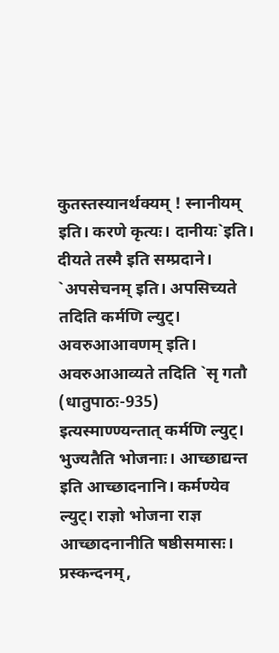कुतस्तस्यानर्थक्यम् ! स्नानीयम् इति। करणे कृत्यः। दानीयः`इति। दीयते तस्मै इति सम्प्रदाने। `अपसेचनम् इति। अपसिच्यते तदिति कर्मणि ल्युट्। अवरुआआवणम् इति। अवरुआआव्यते तदिति `सृ गतौ (धातुपाठः-935) इत्यस्माण्ण्यन्तात् कर्मणि ल्युट्। भुज्यतैति भोजनाः। आच्छाद्यन्त इति आच्छादनानि। कर्मण्येव ल्युट्। राज्ञो भोजना राज्ञ आच्छादनानीति षष्ठीसमासः। प्रस्कन्दनम्,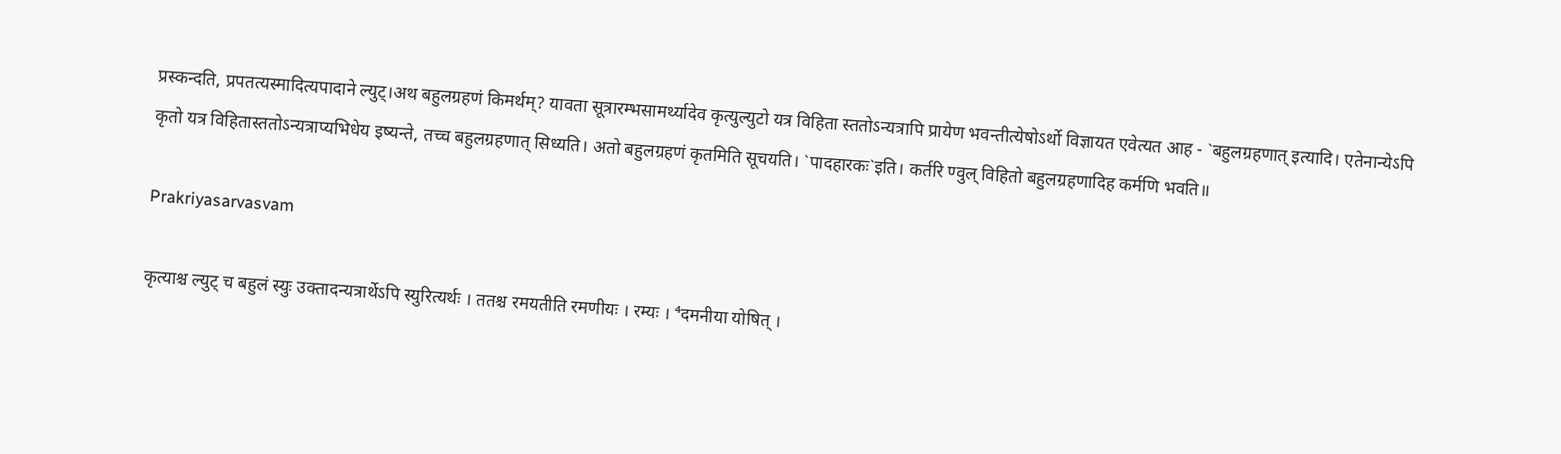प्रस्कन्दति, प्रपतत्यस्मादित्यपादाने ल्युट्।अथ बहुलग्रहणं किमर्थम्? यावता सूत्रारम्भसामर्थ्यादेव कृत्युल्युटो यत्र विहिता स्ततोऽन्यत्रापि प्रायेण भवन्तीत्येषोऽर्थो विज्ञायत एवेत्यत आह - `बहुलग्रहणात् इत्यादि। एतेनान्येऽपि कृतो यत्र विहितास्ततोऽन्यत्राप्यभिधेय इष्यन्ते, तच्च बहुलग्रहणात् सिध्यति। अतो बहुलग्रहणं कृतमिति सूचयति। `पादहारकः`इति। कर्तरि ण्वुल् विहितो बहुलग्रहणादिह कर्मणि भवति॥

Prakriyasarvasvam

कृत्याश्च ल्युट् च बहुलं स्युः उक्तादन्यत्रार्थेऽपि स्युरित्यर्थः । ततश्च रमयतीति रमणीयः । रम्यः । ⁴दमनीया योषित् ।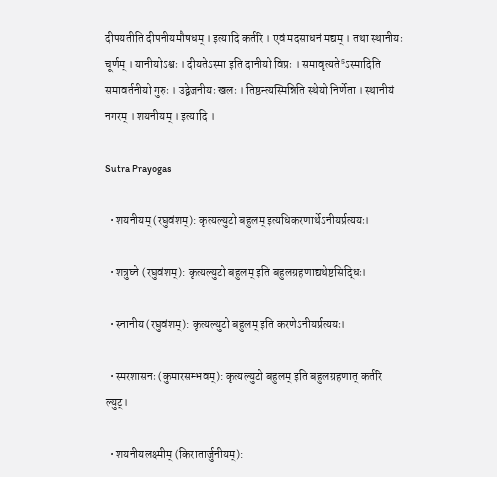दीपयतीति दीपनीयमौषधम् । इत्यादि कर्तरि । एवं मदसाधनं मद्यम् । तथा स्थानीयः चूर्णम् । यानीयोऽश्वः । दीयतेऽस्मा इति दानीयो विप्रः । समावृत्यते⁵ऽस्मादिति समावर्तनीयो गुरुः । उद्वेजनीयः खलः । तिष्ठन्त्यस्मिन्निति स्थेयो निर्णेता । स्थानीयं नगरम् । शयनीयम् । इत्यादि ।

Sutra Prayogas

  • शयनीयम् (रघुवंशम्): कृत्यल्युटो बहुलम् इत्यधिकरणार्थेऽनीयर्प्रत्ययः।

  • शत्रुघ्ने (रघुवंशम्): कृत्यल्युटो बहुलम् इति बहुलग्रहणाद्यथेष्टसिद्धिः।

  • स्नानीय (रघुवंशम्): कृत्यल्युटो बहुलम् इति करणेऽनीयर्प्रत्ययः।

  • स्मरशासनः (कुमारसम्भवम्): कृत्यल्युटो बहुलम् इति बहुलग्रहणात् कर्तरि ल्युट्।

  • शयनीयलक्ष्मीम् (किरातार्जुनीयम्):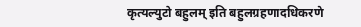कृत्यल्युटो बहुलम् इति बहुलग्रहणादधिकरणे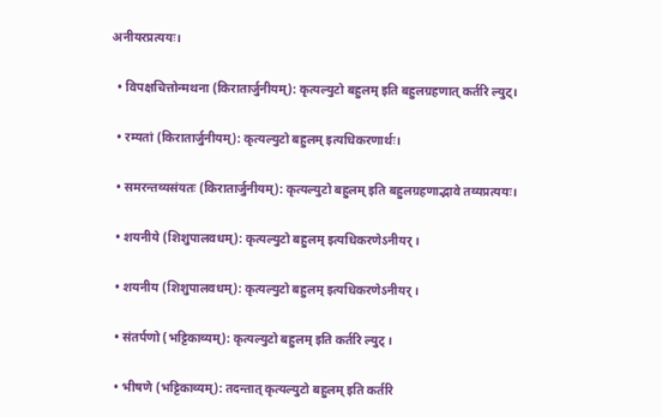अनीयरप्रत्ययः।

  • विपक्षचित्तोन्मथना (किरातार्जुनीयम्): कृत्यल्युटो बहुलम् इति बहुलग्रहणात् कर्तरि ल्युट्।

  • रम्यतां (किरातार्जुनीयम्): कृत्यल्युटो बहुलम् इत्यधिकरणार्थः।

  • समरन्तव्यसंयतः (किरातार्जुनीयम्): कृत्यल्युटो बहुलम् इति बहुलग्रहणाद्भावे तव्यप्रत्ययः।

  • शयनीये (शिशुपालवधम्): कृत्यल्युटो बहुलम् इत्यधिकरणेऽनीयर् ।

  • शयनीय (शिशुपालवधम्): कृत्यल्युटो बहुलम् इत्यधिकरणेऽनीयर् ।

  • संतर्पणो (भट्टिकाव्यम्): कृत्यल्युटो बहुलम् इति कर्तरि ल्युट् ।

  • भीषणे (भट्टिकाव्यम्): तदन्तात् कृत्यल्युटो बहुलम् इति कर्तरि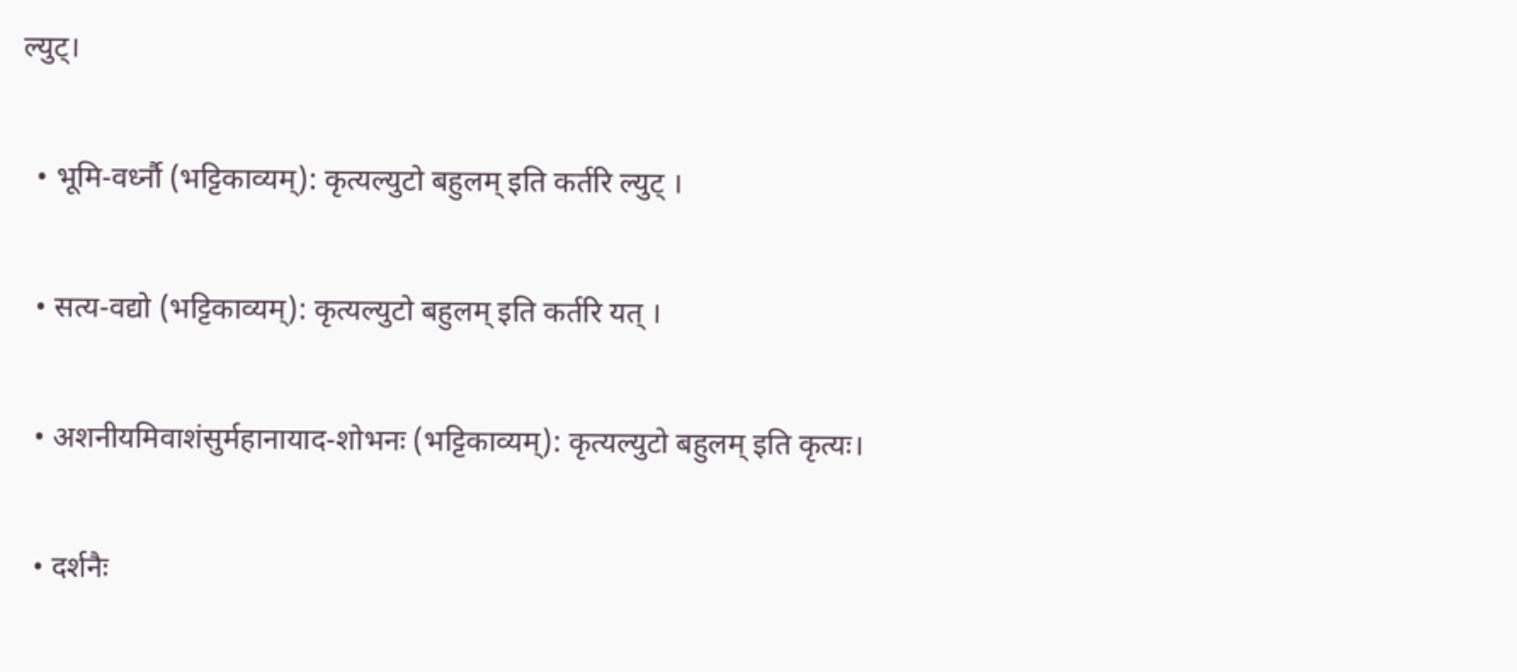ल्युट्।

  • भूमि-वर्ध्नौ (भट्टिकाव्यम्): कृत्यल्युटो बहुलम् इति कर्तरि ल्युट् ।

  • सत्य-वद्यो (भट्टिकाव्यम्): कृत्यल्युटो बहुलम् इति कर्तरि यत् ।

  • अशनीयमिवाशंसुर्महानायाद-शोभनः (भट्टिकाव्यम्): कृत्यल्युटो बहुलम् इति कृत्यः।

  • दर्शनैः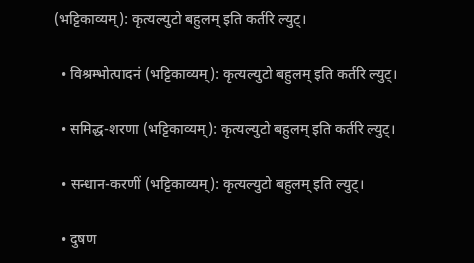(भट्टिकाव्यम्): कृत्यल्युटो बहुलम् इति कर्तरि ल्युट्।

  • विश्रम्भोत्पादनं (भट्टिकाव्यम्): कृत्यल्युटो बहुलम् इति कर्तरि ल्युट्।

  • समिद्ध-शरणा (भट्टिकाव्यम्): कृत्यल्युटो बहुलम् इति कर्तरि ल्युट्।

  • सन्धान-करणीं (भट्टिकाव्यम्): कृत्यल्युटो बहुलम् इति ल्युट्।

  • दुषण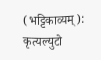(भट्टिकाव्यम्): कृत्यल्युटो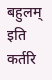बहुलम् इति कर्तरि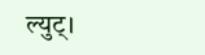ल्युट्।